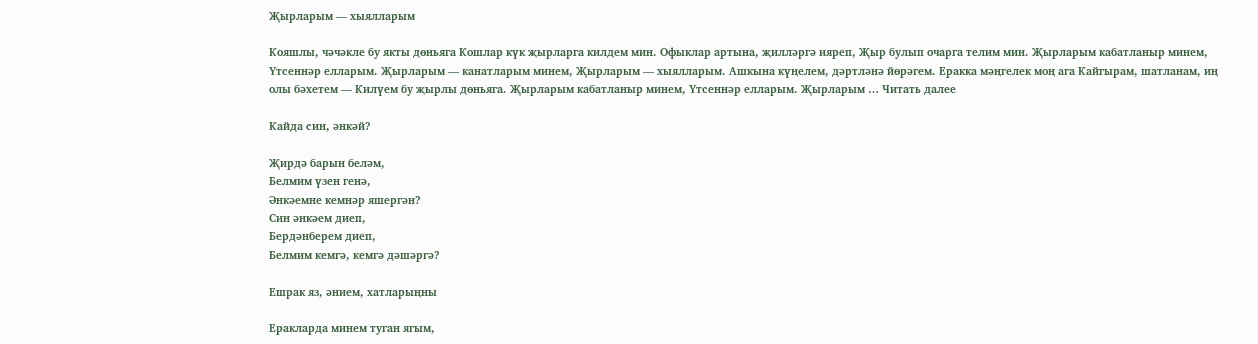Җырларым — хыялларым

Кояшлы, чәчәкле бу якты дөньяга Кошлар күк җырларга килдем мин. Офыклар артына, җилләргә ияреп, Җыр булып очарга телим мин. Җырларым кабатланыр минем, Үтсеннәр елларым. Җырларым — канатларым минем, Җырларым — хыялларым. Ашкына күңелем, дәртләнә йөрәгем. Еракка мәңгелек моң ага Кайгырам, шатланам, иң олы бәхетем — Килүем бу җырлы дөньяга. Җырларым кабатланыр минем, Үтсеннәр елларым. Җырларым … Читать далее

Кайда син, әнкәй?

Җирдә барын беләм,
Белмим үзен генә,
Әнкәемне кемнәр яшергән?
Син әнкәем диеп,
Бердәнберем диеп,
Белмим кемгә, кемгә дәшәргә?

Ешрак яз, әнием, хатларыңны

Еракларда минем туган ягым,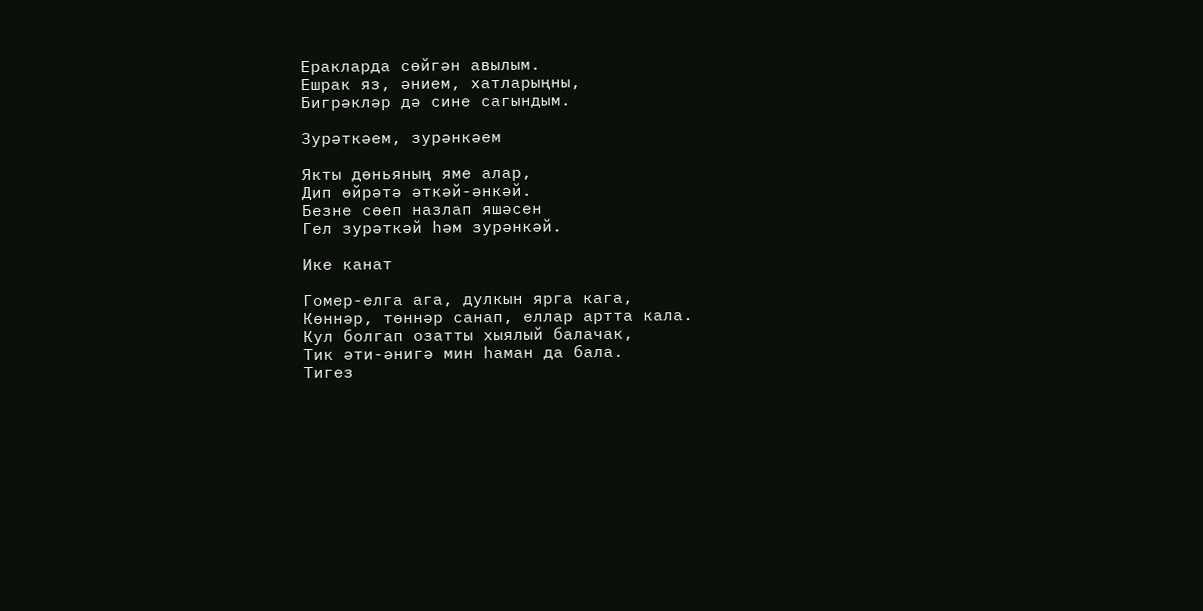Еракларда сөйгән авылым.
Ешрак яз, әнием, хатларыңны,
Бигрәкләр дә сине сагындым.

Зурәткәем, зурәнкәем

Якты дөньяның яме алар,
Дип өйрәтә әткәй-әнкәй.
Безне сөеп назлап яшәсен
Гел зурәткәй һәм зурәнкәй.

Ике канат

Гомер-елга ага, дулкын ярга кага,
Көннәр, төннәр санап, еллар артта кала.
Кул болгап озатты хыялый балачак,
Тик әти-әнигә мин һаман да бала.
Тигез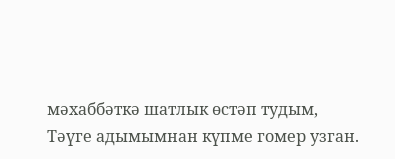мәхаббәткә шатлык өстәп тудым,
Тәүге адымымнан күпме гомер узган.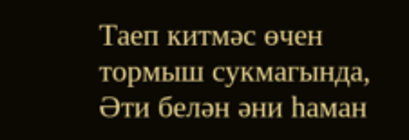Таеп китмәс өчен тормыш сукмагында,
Әти белән әни һаман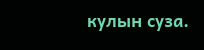кулын суза.